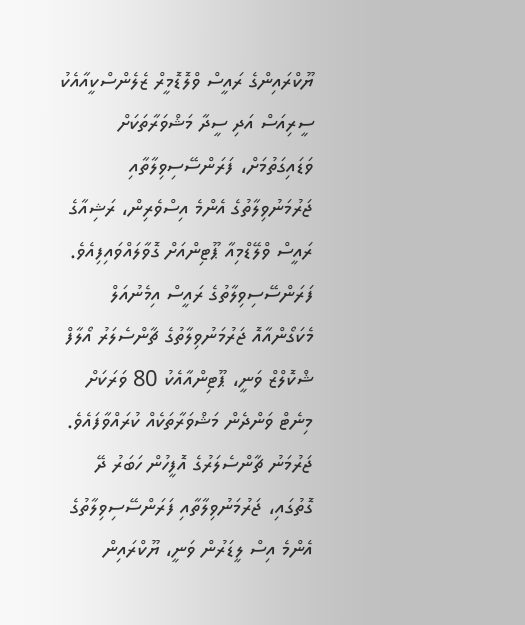ޔޫކްރައިންގެ ރައީސް ވްލޮޑޮމީރް ޒެލެންސްކީއާއެކު ސީރިއަސް އަދި ސީދާ މަޝްވަރާތަކަށް ވަޑައިގަތުމަށް، ފަރަންސޭސިވިލާތާއި ޖަރުމަނުވިލާތުގެ އެންމެ އިސްވެރިން، ރަޝިއާގެ ރައީސް ވްލޭޑްމިއާ ޕޫޓިންއަށް ގޮވާލައްވައިފިއެވެ.
ފަރަންސޭސިވިލާތުގެ ރައީސް އިމެނުއަލް މެކަގޯންއާއޮ ޖަރުމަނުވިލާތުގެ ޗާންސެލަރު އޯލާފް ޝްކޮލްޒް ވަނީ، ޕޫޓިންއާއެކު 80 ވަރަކަށް މިނެޓް ވަންދެން މަޝްވަރާތަކެއް ކުރައްވާފައެވެ.
ޖަރުމަނު ޗާންސެލަރުގެ އޮފީހުން ހަބަރު ދޭ ގޮތުގައި، ޖަރުމަނުވިލާތާއި ފަރަންސޭސިވިލާތުގެ އެންމެ އިސް ލީޑަރުން ވަނީ، ޔޫކްރައިން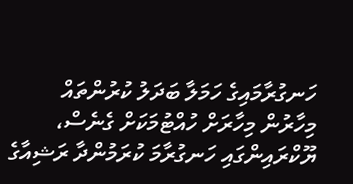ހަނގުރާމައިގެ ހަމަލާ ބަދަލު ކުރުންތައް މިހާރުން މިހާރަށް ހުއްޓުމަކަށް ގެނެސް، ޔޫކްރައިންގައި ހަނގުރާމަ ކުރަމުންދާ ރަޝިއާގެ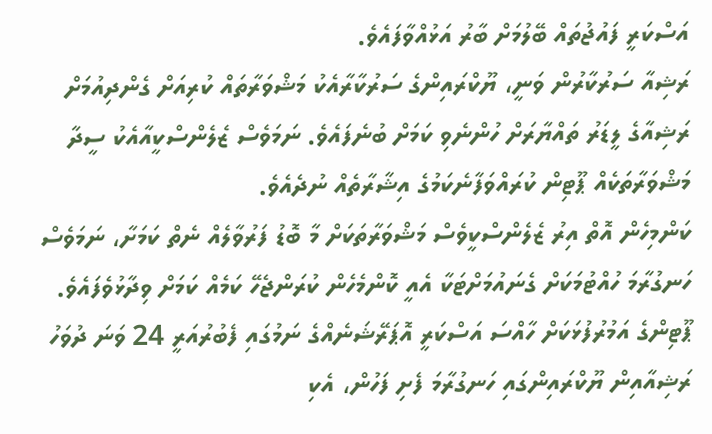އަސްކަރީ ފައުޖުތައް ބޭލުމަށް ބާރު އަޅުއްވާފައެވެ.
ރަޝިއާ ސަރުކާރުން ވަނީ، ޔޫކްރައިންގެ ސަރުކާރާއެކު މަޝްވަރާތައް ކުރިއަށް ގެންދިއުމަށް ރަޝިއާގެ ލީޑަރު ތައްޔާރަށް ހުންނެވި ކަމަށް ބުނެފައެވެ. ނަމަވެސް ޒެލެންސްކީއާއެކު ސީދާ މަޝްވަރާތަކެއް ޕޫޓިން ކުރައްވަފާނެކަމުގެ އިޝާރާތެއް ނުދެއެވެ.
ކަންމިހެން އޮތް އިރު ޒެލެންސްކީވެސް މަޝްވަރާތަކަށް މާ ބޮޑު ފަރުވާލެއް ނެތް ކަމަށާ، ނަމަވެސް ހަނގުރާމަ ހުއްޓުމަކަށް ގެނައުމަށްޓަކާ އެއީ ކޮންމެހެން ކުރަންޖެހޭ ކަމެއް ކަމަށް ވިދާޅުވެފައެވެ.
ޕޫޓިންގެ އަމުރުފުޅަކަށް ހާއްސަ އަސްކަރީ އޮޕަރޭޝަނެއްގެ ނަމުގައި ފެބުރުއަރީ 24 ވަނަ ދުވަހު ރަޝިއާއިން ޔޫކްރައިންގައި ހަނގުރާމަ ފެށި ފަހުން، އެކި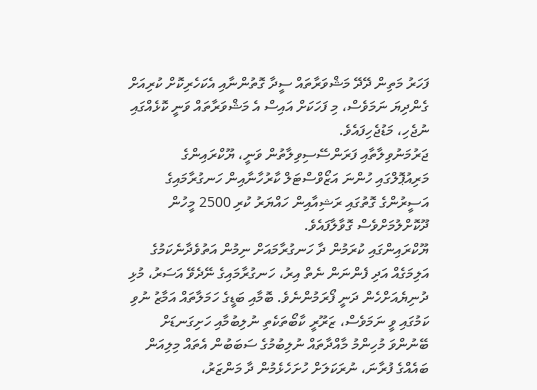ފަހަރު މަތިން ދޭދޭ މަޝްވަރާތައް ސީދާ ގޮތުންނާއި އެކަހެރިކޮށް ކުރިއަށް ގެންދިޔަ ނަމަވެސް، މި ފަހަކަށް އައިސް އެ މަޝްވަރާތައް ވަނީ ކޮޅެއްގައި ނުޖެހި، މަޑުޖެހިފައެވެ.
ޖަރުމަނުވިލާތާއި ފަރަންސޭސިވިލާތުން ވަނީ، ޔޫކްރައިންގެ މަރިއުޕޮލްގައި ހުންނަ އަޒޯވްސްޓަލް ކާރުހާނާއިން ހަނގުރާމައިގެ އަސީރުންގެ ގޮތުގައި ރަޝިއާއިން ހައްޔަރު ކުރި 2500 މީހުން ދޫކޮށްލުމަށްވެސް ގޮވާލާފައެވެ.
ޔޫކްރައިންގައި ކުރަމުން ދާ ހަނގުރާމައަށް ނިމުން އަތުވެދާނެކަމުގެ އަލިމަގެއް އަދި ފެންނަން ނެތް އިރު، ހަނގުރާމައިގެ ނޭދެވޭ އަސަރު، މުޅި ދުނިޔެއަށްހެން ދަނީ ފޯރަމުންނެވެ. ބޮމާއި ބަޑީގެ ހަމަލާތައް އަމާޒު ނުވި ކަމުގައި ވީ ނަމަވެސް، ޒަރޫރީ ކާބޯތަކެތި ނުލިބުމާއި ހަށިގަނޑަށް ބޭނުންވަ މުހިންމު މާއްދާތައް ނުލިބުމުގެ ސަބަބުން އެތައް މިލިއަން ބައެއްގެ ފުރާނަ، ނުރަކަލަށް ހުށަހެޅެމުން ދާ މަންޒަރު،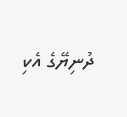ދުނިޔޭގެ އެކި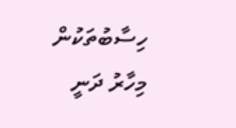ހިސާބުތަކުން މިހާރު ދަނީ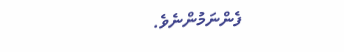ފެންނަމުންނެވެ.